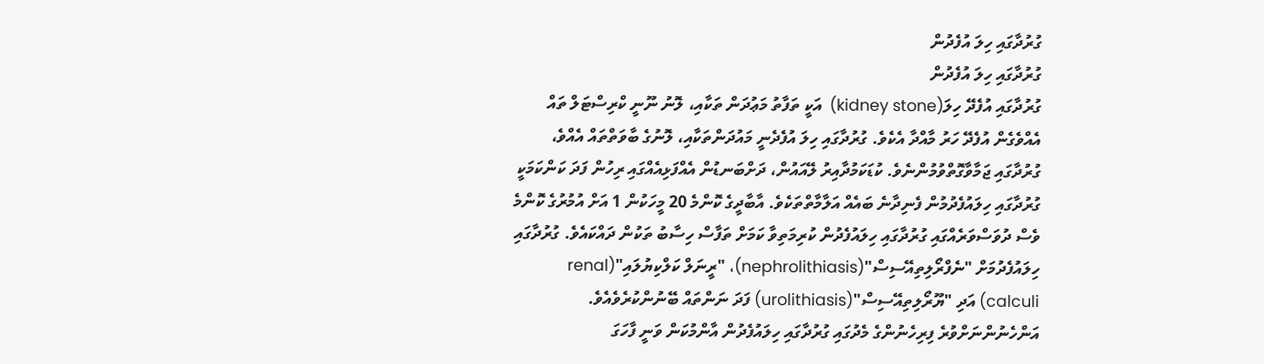ގުރުދާގައި ހިލަ އުފެދުން
ގުރުދާގައި ހިލަ އުފެދުން
ގުރުދާގައި އުފެދޭ ހިލަ(kidney stone)  އަކީ ތަފާތު މަޢުދަން ތަކާއި، ލޮނު ނޫނީ ކްރިސްޓަލް ތައް އެއްވެގެން އުފެދޭ ހަރު މާއްދާ އެކެވެ. ގުރުދާގައި ހިލަ އުފެދެނީ މައުދަންތަކާއި، ލޮނުގެ ބާވަތްތައް އެއްވެ، ގުރުދާގައި ޖަމާވާގޮތްވުމުންނެވެ. ކުޑަކަމުދާއިރު ލޭއައުން، ދަށްބަނޑުން އެއްފަޅިއެއްގައި ރިހުން ފަދަ ކަންކަމަކީ ގުރުދާގައި ހިލައުފެދުމުން ފެނިދާނެ ބައެއް އަލާމާތްތަކެވެ. އާބާދީގެ ކޮންމެ 20 މީހަކުން 1 އަށް އުމުރުގެ ކޮންމެ ވެސް ދުވަސްވަރެއްގައި ގުރުދާގައި ހިލައުފެދުން ކުރިމަތިވާ ކަމަށް ތަފާސް ހިސާބު ތަކުން ދައްކައެވެ. ގުރުދާގައި ހިލައުފެދުމަށް "ނެފްރޯލިތިއޭސިސް"(nephrolithiasis)، "ރީނަލް ކަލްކިޔުލައި"(renal calculi) އަދި "ޔޫރޯލިތިއޭސިސް"(urolithiasis) ފަދަ ނަންތައް ބޭނުންކުރެވެއެވެ.
އަންހެނުންނަށްވުރެ ފިރިހެނުންގެ މެދުގައި ގުރުދާގައި ހިލައުފެދުން އާންމުކަން ވަނީ ފާހަގަ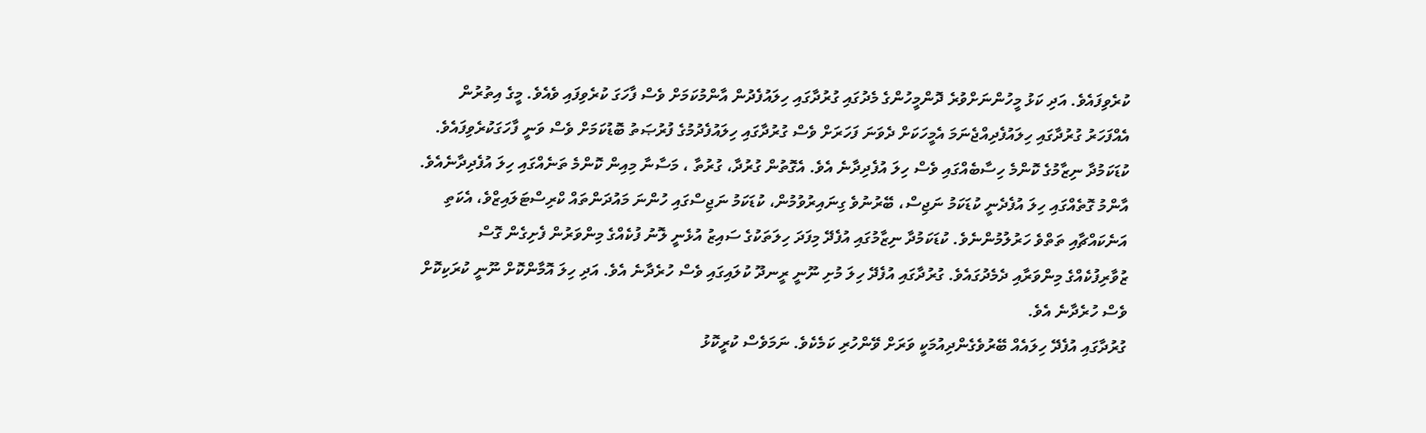ކުރެވިފައެވެ. އަދި ކަޅު މީހުންނަށްވުރެ ދޮންމީހުންގެ މެދުގައި ގުރުދާގައި ހިލައުފެދުން އާންމުކަމަށް ވެސް ފާހަގަ ކުރެވިފައި ވެއެވެ. މީގެ އިތުރުން އެއްފަހަރު ގުރުދާގައި ހިލައުފެދިއްޖެނަމަ އެމީހަކަށް ދެވަނަ ފަހަރަށް ވެސް ގުރުދާގައި ހިލައުފެދުމުގެ ފުރުޞަތު ބޮޑުކަމަށް ވެސް ވަނީ ފާހަގަކުރެވިފައެވެ.
ކުޑަކަމުދާ ނިޒާމުގެ ކޮންމެ ހިސާބެއްގައި ވެސް ހިލަ އުފެދިދާނެ އެވެ. އެގޮތުން ގުރުދާ، ގުރުތާ ، މަސާނާ މިއިން ކޮންމެ ތަނެއްގައި ހިލަ އުފެދިދާނެއެވެ. އާންމު ގޮތެއްގައި ހިލަ އުފެދެނީ ކުޑަކަމު ނަޖިސް، ބޭރުނުވެ ގިނައިރުވުމުން، ކުޑަކަމު ނަޖިސްގައި ހުންނަ މައުދަންތައް ކްރިސްޓަލައިޒްވެ، އެކަތި އަނެކައްޗާއި ތަތްވެ ހަރުލުމުންނެވެ. ކުޑަކަމުދާ ނިޒާމުގައި އުފެދޭ މިފަދަ ހިލަތަކުގެ ސައިޒު އުޅެނީ ލޮނު ފުކެއްގެ މިންވަރުން ފެށިގެން ގޮސް ޒުވާރިފުކެއްގެ މިންވަރާއި ދެމެދުގައެވެ. ގުރުދާގައި އުފެދޭ ހިލަ މުށި ނޫނީ ރީނދޫ ކުލައިގައި ވެސް ހުރެދާނެ އެވެ. އަދި ހިލަ އޮމާންކޮށް ނޫނީ ކުރަކިކޮށް  ވެސް ހުރެދާނެ އެވެ.
ގުރުދާގައި އުފެދޭ ހިލައެއް ބޭރުވެގެންދިއުމަކީ ވަރަށް ވޭންހުރި ކަމެކެވެ. ނަމަވެސް ކުރީކޮޅު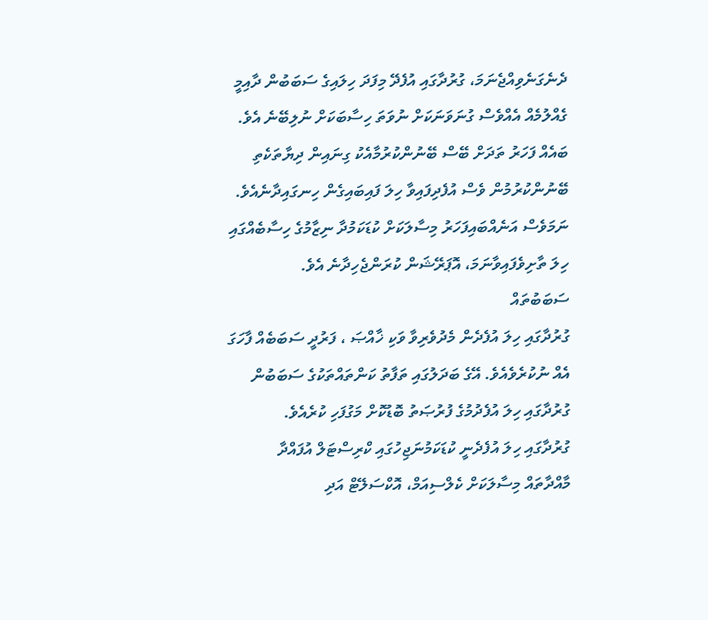ދެނެގަނެވިއްޖެނަމަ، ގުރުދާގައި އުފެދޭ މިފަދަ ހިލައިގެ ސަބަބުން ދާއިމީ ގެއްލުމެއް އެއްވެސް ގުނަވަނަކަށް ނުވަތަ ހިސާބަކަށް ނުލިބޭނެ އެވެ. ބައެއް ފަހަރު ތަދަށް ބޭސް ބޭނުންކުރުމާއެކު ގިނައިން ދިޔާތަކެތި ބޭނުންކުރުމުން ވެސް އުފެދިފައިވާ ހިލަ ފައިބައިގެން ހިނގައިދާނެއެވެ. ނަމަވެސް އަނެއްބައިފަހަރު މިސާލަކަށް ކުޑަކަމުދާ ނިޒާމުގެ ހިސާބެއްގައި ހިލަ ތާށިވެފައިވާނަމަ، އޮޕަރޭޝަން ކުރަންޖެހިދާނެ އެވެ.
ސަބަބުތައް
ގުރުދާގައި ހިލަ އުފެދެން މެދުވެރިވާ ވަކި ޚާއްޞަ ، ފަރުދީ ސަބަބެއް ފާހަގަ އެއް ނުކުރެވެއެވެ. އޭގެ ބަދަލުގައި ތަފާތު ކަންތައްތަކުގެ ސަބަބުން ގުރުދާގައި ހިލަ އުފެދުމުގެ ފުރުޞަތު ބޮޑުކޮށް މަގުފަހި ކުރެއެވެ.
ގުރުދާގައި ހިލަ އުފެދެނީ ކުޑަކަމުނަޖިހުގައި ކްރިސްޓަލް އުފައްދާ މާއްދާތައް މިސާލަކަށް ކެލްސިއަމް، އޮކްސަލޭޓް އަދި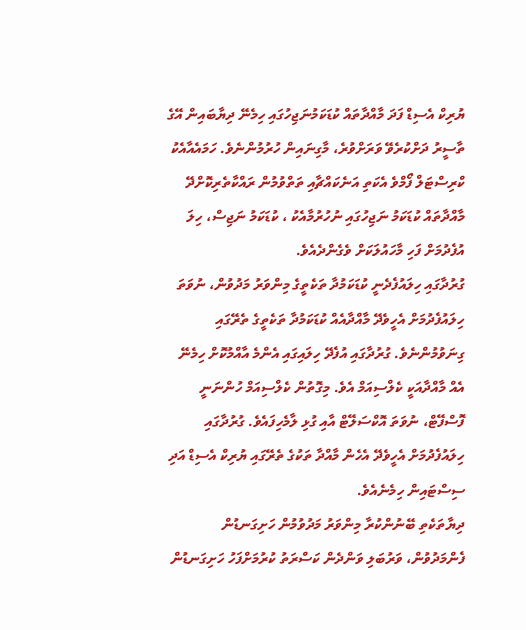ޔުރިކް އެސިޑް ފަދަ މާއްދާތައް ކުޑަކަމުނަޖިހުގައި ހިމެނޭ ދިޔާބައިން އޭގެ ތާސީރު ދަށްކުރެވޭ ވަރަށްވުރެ، މާގިނައިން ހުރުމުންނެވެ. ހަމައެއާއެކު ކްރިސްޓަލް ފޯމްވެ އެކަތި އަނެކައްޗާއި ތަތްވުމުން ރައްކާތެރިކޮށްދޭ މާއްދާތައް ކުޑަކަމު ނަޖިހުގައި ނުހުރުމާއެކު ، ކުޑަކަމު ނަޖިސް، ހިލަ އުފެދުމަށް ފަހި މާހައުލަކަށް ވެގެންދެއެވެ.
ގުރުދާގައި ހިލައުފެދެނީ ކުޑަކަމުދާ ތަކެތީގެ މިންވަރު މަދުވުން، ނުވަތަ ހިލައުފެދުމަށް އެހީވެދޭ މާއްދާއެއް ކުޑަކަމުދާ ތަކެތީގެ ތެރޭގައި ގިނަވުމުންނެވެ. ގުރުދާގައި އުފެދޭ ހިލައިގައި އެންމެ އާއްމުކޮށް ހިމެނޭ އެއް މާއްދާއަކީ ކެލްސިއަމް އެވެ. މިގޮތުން ކެލްސިއަމް ހުންނަނީ ފޮސްފޭޓް، ނުވަތަ އޮކްސަލޭޓް އާއި ގުޅި ލާމެހިފައެވެ. ގުރުދާގައި ހިލައުފެދުމަށް އެހީވެދޭ އެހެން މާއްދާ ތަކުގެ ތެރޭގައި ޔުރިކް އެސިޑް އަދި ސިސްޓައިން ހިމެނެއެވެ.
ދިޔާތަކެތި ބޭނުންކުރާ މިންވަރު މަދުވުމުން ހަށިގަނޑުން ފެންމަދުވުން، ވަރުބަލި ވަންދެން ކަސްރަތު ކުރުމަށްފަހު ހަށިގަނޑުން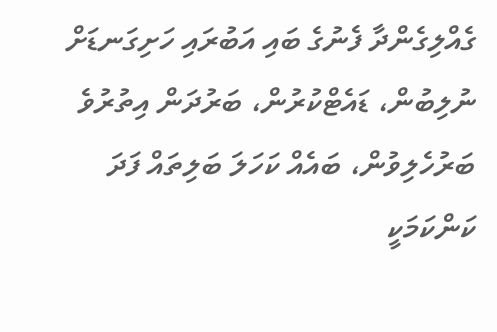ގެއްލިގެންދާ ފެނުގެ ބައި އަބުރައި ހަށިގަނޑަށް ނުލިބުން، ޑައެޓްކުރުން، ބަރުދަން އިތުރުވެ ބަރުހެލިވުން، ބައެއް ކަހަލަ ބަލިތައް ފަދަ ކަންކަމަކީ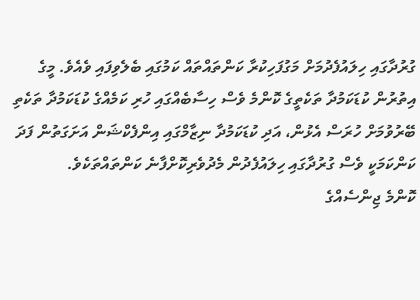ގުރުދާގައި ހިލައުފެދުމަށް މަގުފަހިކުރާ ކަންތައްތައް ކަމުގައި ބެލެވިފައި ވެއެވެ. މީގެ އިތުރުން ކުޑަކަމުދާ ތަކެތީގެ ކޮންމެ ވެސް ހިސާބެއްގައި ހުރި ކަމެއްގެ ކުޑަކަމުދާ ތަކެތި ބޭރުވުމަށް ހުރަސް އެޅުން، އަދި ކުޑަކަމުދާ ނިޒާމްގައި އިންފެކްޝަން އަށަގަތުން ފަދަ ކަންކަމަކީ ވެސް ގުރުދާގައި ހިލައުފެދުން މެދުވެރިކޮށްފާނެ ކަންތައްތަކެވެ.
ކޮންމެ ޖިންސެއްގެ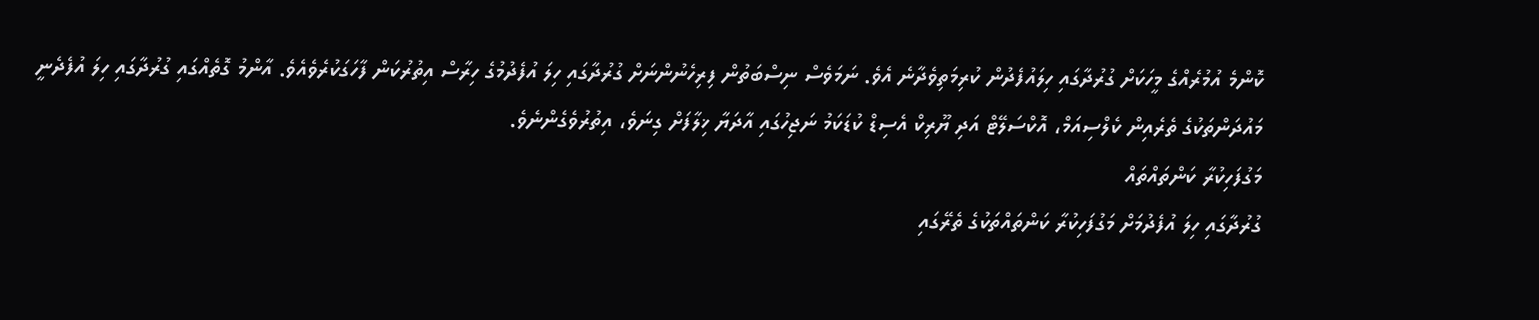ކޮންމެ އުމުރެއްގެ މީހަކަށް ގުރުދާގައި ހިލައުފެދުން ކުރިމަތިވެދާނެ އެވެ. ނަމަވެސް ނިސްބަތުން ފިރިހެނުންނަށް ގުރުދާގައި ހިލަ އުފެދުމުގެ ހިރާސް އިތުރުކަން ފާހަގަކުރެވެއެވެ. އާންމު ގޮތެއްގައި ގުރުދާގައި ހިލަ އުފެދެނީ މައުދަންތަކުގެ ތެރެއިން ކެލްސިއަމް، އޮކްސަލޭޓް އަދި ޔޫރިކް އެސިޑް ކުޑަކަމު ނަޖިހުގައި އާދަޔާ ޚިލާފަށް ގިނަވެ، އިތުރުވެގެންނެވެ.
މަގުފަހިކުރާ ކަންތައްތައް
ގުރުދާގައި ހިލަ އުފެދުމަށް މަގުފަހިކުރާ ކަންތައްތަކުގެ ތެރޭގައި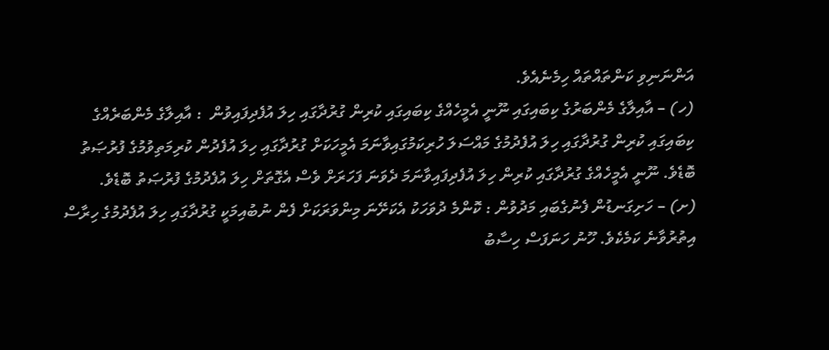އަންނަނިވި ކަންތައްތައް ހިމެނެއެވެ.
(ހ) – އާއިލާގެ މެންބަރުގެ ކިބައިގައި ނޫނީ އެމީހެއްގެ ކިބައިގައި ކުރިން ގުރުދާގައި ހިލަ އުފެދިފައިވުން  : އާއިލާގެ މެންބަރެއްގެ ކިބައިގައި ކުރިން ގުރުދާގައި ހިލަ އުފެދުމުގެ މައްސަލަ ހުރިކަމުގައިވާނަމަ އެމީހަކަށް ގުރުދާގައި ހިލަ އުފެދުން ކުރިމަތިވުމުގެ ފުރުޞަތު ބޮޑެވެ. ނޫނީ އެމީހެއްގެ ގުރުދާގައި ކުރިން ހިލަ އުފެދިފައިވާނަމަ ދެވަނަ ފަހަރަށް ވެސް އެގޮތަށް ހިލަ އުފެދުމުގެ ފުރުޞަތު ބޮޑެވެ.
(ށ) – ހަށިގަނޑުން ފެނުގެބައި މަދުވުން : ކޮންމެ ދުވަހަކު އެކަށޭނަ މިންވަރަކަށް ފެން ނުބުއިމަކީ ގުރުދާގައި ހިލަ އުފެދުމުގެ ހިރާސް އިތުރުވާނެ ކަމެކެވެ. ހޫނު ހަނަފަސް ހިސާބު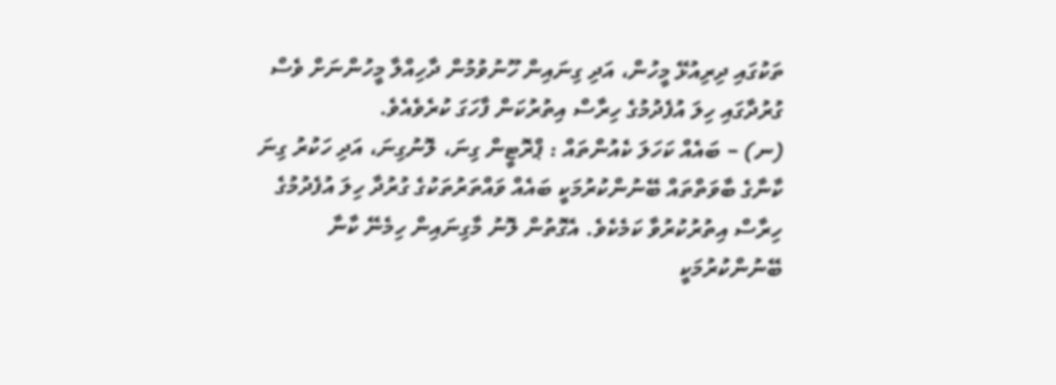ތަކުގައި ދިރިއުޅޭ މީހުން، އަދި ގިނައިން ހޫނުވުމުން ދާހިއްލާ މީހުންނަށް ވެސް ގުރުދާގައި ހިލަ އުފެދުމުގެ ހިރާސް އިތުރުކަން ފާހަގަ ކުރެވެއެވެ.
(ނ) – ބައެއް ކަހަލަ ކެއުންތައް : ޕްރޮޓީން ގިނަ، ލޮނުގިނަ، އަދި ހަކުރު ގިނަ ކާނާގެ ބާވަތްތައް ބޭނުންކުރުމަކީ ބައެއް ވައްތަރުތަކުގެ ގުރުދާ ހިލަ އުފެދުމުގެ ހިރާސް އިތުރުކުރުވާ ކަމެކެވެ. އެގޮތުން ލޮނު މާގިނައިން ހިމެނޭ ކާނާ ބޭނުންކުރުމަކީ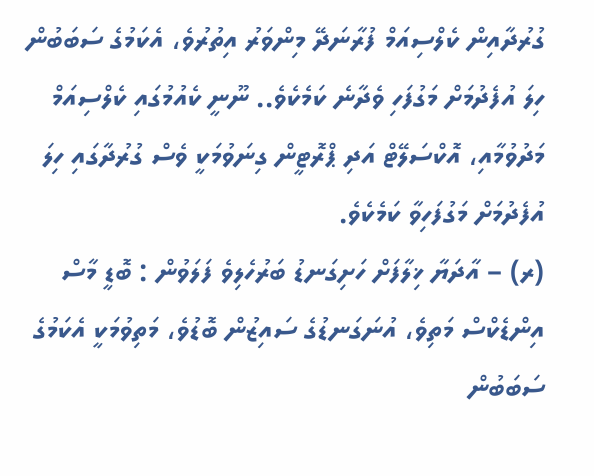ގުރުދާއިން ކެލްސިއަމް ފުރާނަދޭ މިންވަރު އިތުރުވެ، އެކަމުގެ ސަބަބުން ހިލަ އުފެދުމަށް މަގުފަހި ވެދާނެ ކަމެކެވެ.. ނޫނީ ކެއުމުގައި ކެލްސިއަމް މަދުވުމާއި، އޮކްސަލޭޓް އަދި ޕްރޮޓީން ގިނަވުމަކީ ވެސް ގުރުދާގައި ހިލަ އުފެދުމަށް މަގުފަހިވާ ކަމެކެވެ.
(ރ) – އާދަޔާ ޚިލާފަށް ހަށިގަނޑު ބަރުހެލިވެ ފަލަވުން : ބޮޑީ މާސް އިންޑެކްސް މަތިވެ، އުނަގަނޑުގެ ސައިޒުން ބޮޑުވެ، މަތިވުމަކީ އެކަމުގެ ސަބަބުން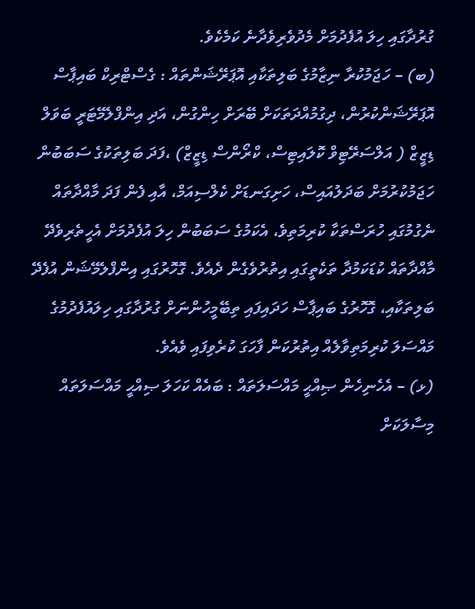ގުރުދާގައި ހިލަ އުފެދުމަށް މެދުވެރިވެދާނެ ކަމެކެވެ.
(ބ) – ހަޖަމުކުރާ ނިޒާމުގެ ބަލިތަކާއި އޮޕަރޭޝަންތައް : ގެސްޓްރިކް ބައިޕާސް އޮޕަރޭޝަންކުރުން، ދިގުމުއްދަތަކަށް ބޭރަށް ހިންގުން، އަދި އިންފްލެމޭޓަރީ ބަވަލް ޑިޒީޒް ( އަލްސަރޭޓިވް ކޮލައިޓިސް، ކްރޯންސް ޑިޒީޒް) ،ފަދަ ބަލިތަކުގެ ސަބަބުން ހަޖަމުކުރުމަށް ބަދަލުއައިސް، ހަށިގަނޑަށް ކެލްސިއަމް، އާއި ފެން ފަދަ މާއްދާތައް ނެގުމުގައި ހުރަސްތަކާ ކުރިމަތިވެ، އެކަމުގެ ސަބަބުން ހިލަ އުފެދުމަށް އެހީތެރިވެދޭ މާއްދާތައް ކުޑަކަމުދާ ތަކެތީގައި އިތުރުވެގެން ދެއެވެ. ގޮހޮރުގައި އިންފްލެމޭޝަން އުފެދޭ ބަލިތަކާއި، ގޮހޮރުގެ ބައިޕާސް ހަދައިފައި ތިބޭމީހުންނަށް ގުރުދާގައި ހިލައުފެދުމުގެ މައްސަލަ ކުރިމަތިވާލެއް އިތުރުކަން ފާހަގަ ކުރެވިފައި ވެއެވެ.
(ޅ) – އެހެނިހެން ޞިއްޙީ މައްސަލަތައް : ބައެއް ކަހަލަ ޞިއްޙީ މައްސަލަތައް މިސާލަކަށް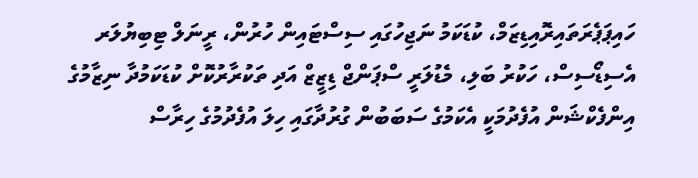ހައިޕަޕެރަތައިރޮއިޑިޒަމް، ކުޑަކަމު ނަޖިހުގައި ސިސްޓައިން ހުރުން، ރީނަލް ޓިބިޔުލަރ އެސިޑޯސިސް، ހަކުރު ބަލި، މެޑުލަރީ ސްޕަންޖް ޑިޒީޒް އަދި ތަކުރާރުކޮށް ކުޑަކަމުދާ ނިޒާމުގެ އިންފެކްޝަން އުފެދުމަކީ އެކަމުގެ ސަބަބުން ގުރުދާގައި ހިލަ އުފެދުމުގެ ހިރާސް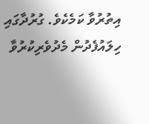އިތުރުވާ ކަމެކެވެ. ގުރުދާގައި ހިލައުފެދުން މެދުވެރިކުރުވާ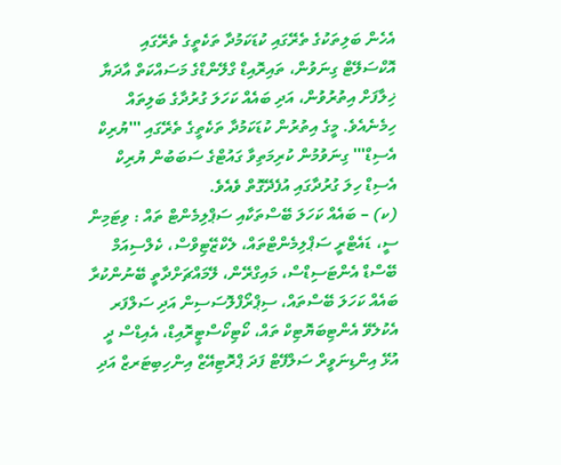އެހެން ބަލިތަކުގެ ތެރޭގައި ކުޑަކަމުދާ ތަކެތީގެ ތެރޭގައި އޮކްސަލޭޓް ގިނަވުން، ތައިރޮއިޑް ގްލޭންޑްގެ މަސައްކަތް އާދަޔާ ޚިލާފަށް އިތުރުވުން، އަދި ބައެއް ކަހަލަ ގުރުދާގެ ބަލިތައް ހިމެނެއެވެ. މީގެ އިތުރުން ކުޑަކަމުދާ ތަކެތީގެ ތެރޭގައި '''ޔުރިކް އެސިޑް''' ގިނަވުމުން ކުރިމަތިވާ ގައުޓްގެ ސަބަބުން ޔުރިކް އެސިޑް ހިލަ ގުރުދާގައި އުފެދޭގޮތް ވެއެވެ.
(ކ) – ބައެއް ކަހަލަ ބޭސްތަކާއި ސަޕްލިމެންޓް ތައް : ވިޓަމިން ސީ، ޑައެޓްރީ ސަޕްލިމެންޓްތައް، ލެކްޒޭޓިވްސް، ކެލްސިއަމް ބޭސްޑް އެންޓަސިޑްސް، މައިގްރޭން، ލޭމައްޗަށްދާތީ ބޭނުންކުރާ ބައެއް ކަހަލަ ބޭސްތައް، ސިޕްރޯފްލޮސަސިން އަދި ސަލްފަރ އެކުލެވޭ އެންޓިބަޔޮޓިކް ތައް، ކޯޓިކޯސްޓީރޮއިޑް، އެއިޑްސް ދީ އުޅޭ އިންޑިނަވީރް ސަލްފޭޓް ފަދަ ޕްރޮޓިއޭޒް އިންހިބިޓަރޒް އަދި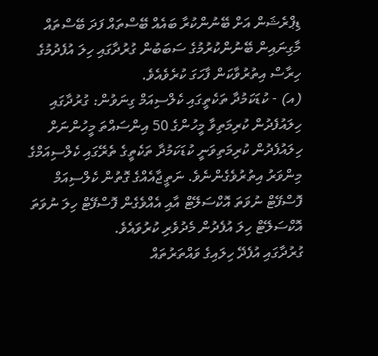ޑިޕްރެޝަން އަށް ބޭނުންކުރާ ބައެއް ބޭސްތައް ފަދަ ބޭސްތައް މާގިނައިން ބޭނުންކުރުމުގެ ސަބަބުން ގުރުދާގައި ހިލަ އުފެދުމުގެ ހިރާސް އިތުރުވާކަން ފާހަގަ ކުރެވެއެވެ.
(އ) - ކުޑަކަމުދާ ތަކެތީގައި ކެލްސިއަމް ގިނަވުން: ގުރުދާގައި ހިލައުފެދުން ކުރިމަތިވާ މީހުންގެ 50 އިންސައްތަ މީހުންނަށް ހިލައުފެދުން ކުރިމަތިވަނީ ކުޑަކަމުދާ ތަކެތީގެ ތެރޭގައި ކެލްސިއަމްގެ މިންވަރު އިތުރުވެގެންނެވެ. ނަތީޖާއެއްގެ ގޮތުން ކެލްސިއަމް ފޮސްފޭޓް ނުވަތަ އޮކްސަލޭޓް އާއި އެއްވެގެން ފޮސްފޭޓް ހިލަ ނުވަތަ އޮކްސަލޭޓް ހިލަ އުފެދުން މެދުވެރި ކުރުވައެވެ.
ގުރުދާގައި އުފެދޭ ހިލައިގެ ވައްތަރުތައް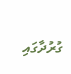ގުރުދާގައި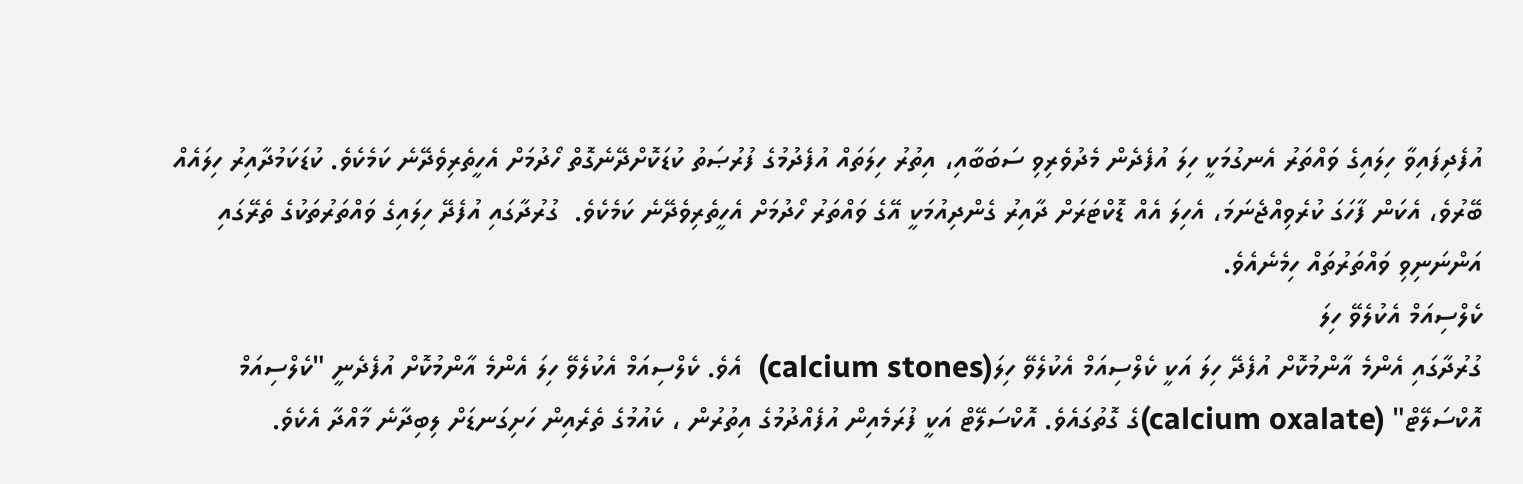އުފެދިފައިވާ ހިލައިގެ ވައްތަރު އެނގުމަކީ ހިލަ އުފެދެން މެދުވެރިވި ސަބަބާއި، އިތުރު ހިލަތައް އުފެދުމުގެ ފުރުޞަތު ކުޑަކޮށްދޭނެގޮތް ހޯދުމަށް އެހީތެރިވެދޭނެ ކަމެކެވެ. ކުޑަކަމުދާއިރު ހިލައެއް ބޭރުވެ، އެކަން ފާހަގަ ކުރެވިއްޖެނަމަ، އެހިލަ އެއް ޑޮކްޓަރަށް ދާއިރު ގެންދިއުމަކީ އޭގެ ވައްތަރު ހޯދުމަށް އެހީތެރިވެދޭނެ ކަމެކެވެ.  ގުރުދާގައި އުފެދޭ ހިލައިގެ ވައްތަރުތަކުގެ ތެރޭގައި އަންނަނިވި ވައްތަރުތައް ހިމެނެއެވެ.
ކެލްސިއަމް އެކުލެވޭ ހިލަ
ގުރުދާގައި އެންމެ އާންމުކޮށް އުފެދޭ ހިލަ އަކީ ކެލްސިއަމް އެކުލެވޭ ހިލަ(calcium stones)  އެވެ. ކެލްސިއަމް އެކުލެވޭ ހިލަ އެންމެ އާންމުކޮށް އުފެދެނީ "ކެލްސިއަމް އޮކްސަލޭޓް" (calcium oxalate)ގެ ގޮތުގައެވެ. އޮކްސަލޭޓް އަކީ ފުރަމެއިން އުފެއްދުމުގެ އިތުރުން ، ކެއުމުގެ ތެރެއިން ހަށިގަނޑަށް ލިބިދާނެ މާއްދާ އެކެވެ.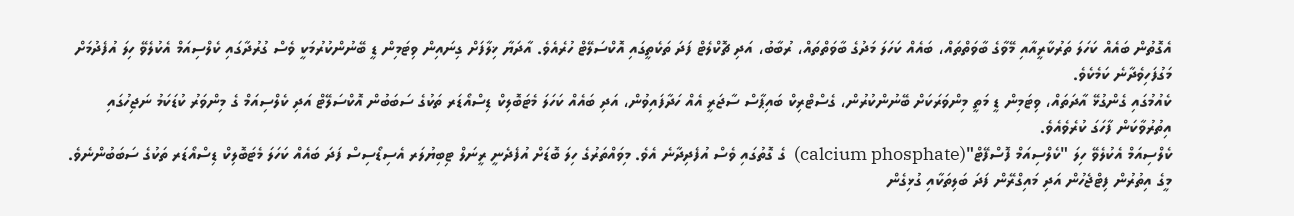އެގޮތުން ބައެއް ކަހަލަ ތަރުކާރީއާއި މޭވާގެ ބާވަތްތައް، ބައެއް ކަހަލަ މަދުގެ ބާވަތްތައް، ރުބާބު، އަދި ޗޮކްލެޓް ފަދަ ތަކެތީގައި އޮކްސަލޭޓް ހުރެއެވެ. އާދަޔާ ޚިލާފަށް ގިނައިން ވިޓަމިން ޑީ ބޭނުންކުރުމަކީ ވެސް ގުރުދާގައި ކެލްސިއަމް އެކުލެވޭ ހިލަ އުފެދުމަށް މަގުފަހިވެދާނެ ކަމެކެވެ.
ކެއުމުގައި ގެންގުޅޭ އާދަތައް، ވިޓަމިން ޑީ މަތީ މިންވަރަކަށް ބޭނުންކުރުން، ގެސްޓްރިކް ބައިޕާސް ސާޖަރީ އެއް ހަދާފައިވުން، އަދި ބައެއް ކަހަލަ މެޓަބޮލިކް ޑިސްއޯޑަރ ތަކުގެ ސަބަބުން އޮކްސަލޭޓް އަދި ކެލްސިއަމް ގެ މިންވަރު ކުޑަކަމު ނަޖިހުގައި އިތުރުވާކަން ފާހަގަ ކުރެވެއެވެ.
ކެލްސިއަމް އެކުލެވޭ ހިލަ "ކެލްސިއަމް ފޮސްފޭޓް"(calcium phosphate)  ގެ ގޮތުގައި ވެސް އުފެދިދާނެ އެވެ. މިވައްތަރުގެ ހިލަ ބޮޑަށް އުފެދެނީ ރީނަލް ޓިބިޔުލަރ އެސިޑޯސިސް ފަދަ ބައެއް ކަހަލަ މެޓަބޮލިކް ޑިސްއޯޑަރ ތަކުގެ ސަބަބުންނެވެ. މީގެ އިތުރުން ފިޓްޖެހުން އަދި މައިގްރޭން ފަދަ ބަލިތަކާއި ގުޅިގެން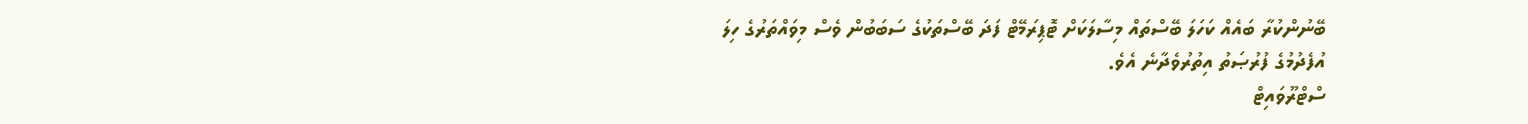ބޭނުންކުރާ ބައެއް ކަހަލަ ބޭސްތައް މިސާލަކަށް ޓޮޕިރަމޭޓް ފަދަ ބޭސްތަކުގެ ސަބަބުން ވެސް މިވައްތަރުގެ ހިލަ އުފެދުމުގެ ފުރުޞަތު އިތުރުވެދާނެ އެވެ.
ސްޓްރޫވައިޓް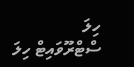ހިލަ
ސްޓްރޫވައިޓް ހިލަ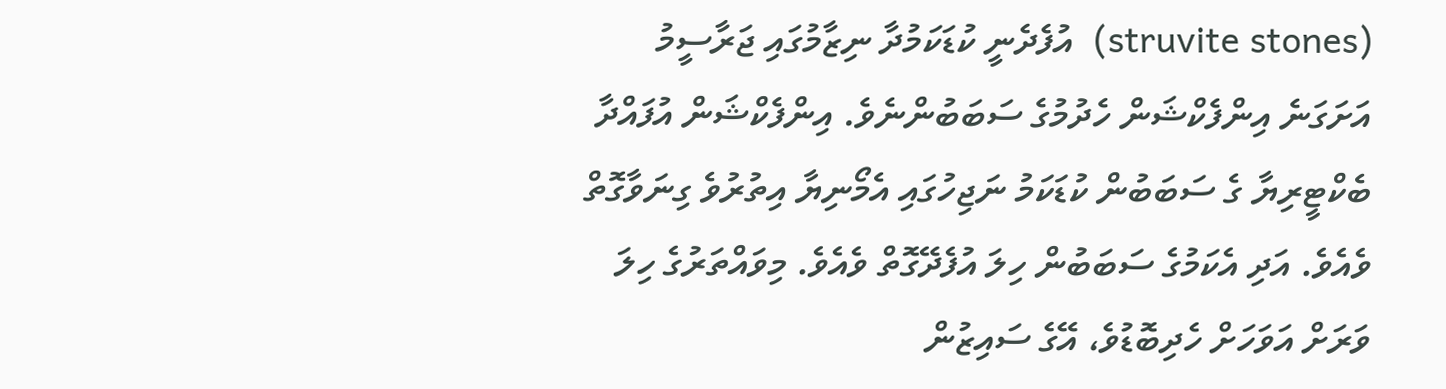(struvite stones)  އުފެދެނީ ކުޑަކަމުދާ ނިޒާމުގައި ޖަރާސީމު އަށަގަނެ އިންފެކްޝަން ހެދުމުގެ ސަބަބުންނެވެ. އިންފެކްޝަން އުފައްދާ ބެކްޓީރިޔާ ގެ ސަބަބުން ކުޑަކަމު ނަޖިހުގައި އެމޯނިޔާ އިތުރުވެ ގިނަވާގޮތް ވެއެވެ. އަދި އެކަމުގެ ސަބަބުން ހިލަ އުފެދޭގޮތް ވެއެވެ. މިވައްތަރުގެ ހިލަ ވަރަށް އަވަހަށް ހެދިބޮޑުވެ، އޭގެ ސައިޒުން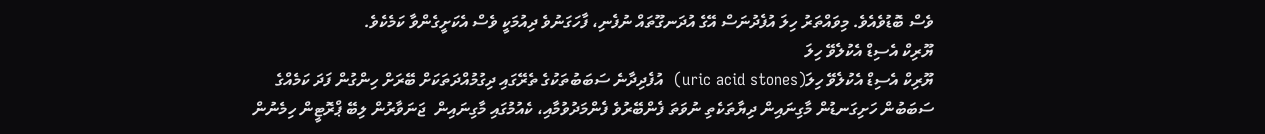ވެސް ބޮޑުވެއެވެ. މިވައްތަރު ހިލަ އުފެދުނަސް އޭގެ އުދަނގޫތައް ނުފެނި، ފާހަގަނުވެ ދިއުމަކީ ވެސް އެކަށީގެންވާ ކަމެކެވެ.
ޔޫރިކް އެސިޑް އެކުލެވޭ ހިލަ
ޔޫރިކް އެސިޑް އެކުލެވޭ ހިލަ(uric acid stones)  އުފެދިދާނެ ސަބަބުތަކުގެ ތެރޭގައި ދިގުމުއްދަތަކަށް ބޭރަށް ހިންގުން ފަދަ ކަމެއްގެ ސަބަބުން ހަށިގަނޑުން މާގިނައިން ދިޔާތަކެތި ނުވަތަ ފެންބޭރުވެ ފެންމަދުވުމާއި، ކެއުމުގައި މާގިނައިން  ޖަނަވާރުން ލިބޭ ޕްރޮޓީން ހިމެނުން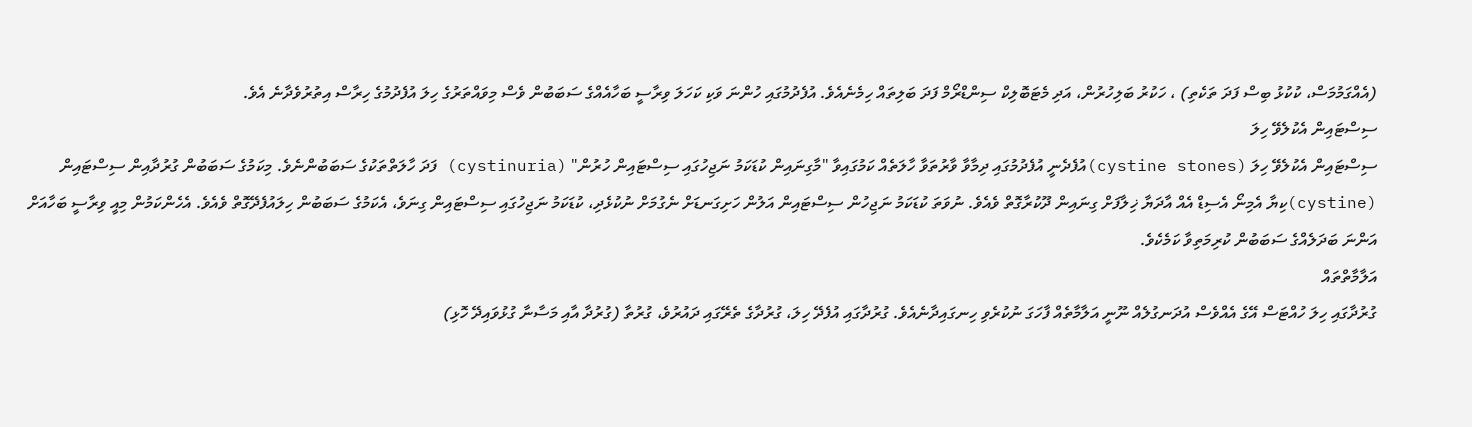(އެއްގަމުމަސް، ކުކުޅު ބިސް ފަދަ ތަކެތި) ، ހަކުރު ބަލިހުރުން، އަދި މެޓަބޮލިކް ސިންޑްރޯމް ފަދަ ބަލިތައް ހިމެނެއެވެ. އުފެދުމުގައި ހުންނަ ވަކި ކަހަލަ ވިރާސީ ބަހާއެއްގެ ސަބަބުން ވެސް މިވައްތަރުގެ ހިލަ އުފެދުމުގެ ހިރާސް އިތުރުވެދާނެ އެވެ.
ސިސްޓައިން އެކުލެވޭ ހިލަ
ސިސްޓައިން އެކުލެވޭ ހިލަ (cystine stones)އުފެދެނީ އުފެދުމުގައި ދިމާވާ ވާރުތަވާ ހާލަތެއް ކަމުގައިވާ "މާގިނައިން ކުޑަކަމު ނަޖިހުގައި ސިސްޓައިން ހުރުން" (cystinuria) ފަދަ ހާލަތްތަކުގެ ސަބަބުންނެވެ. މިކަމުގެ ސަބަބުން ގުރުދާއިން ސިސްޓައިން (cystine)ކިޔާ އެމިނޯ އެސިޑް އެއް އާދަޔާ ޚިލާފަށް ގިނައިން ދޫކުރާގޮތް ވެއެވެ. ނުވަތަ ކުޑަކަމު ނަޖިހުން ސިސްޓައިން އަލުން ހަށިގަނޑަށް ނެގުމަށް ނުކުޅެދި، ކުޑަކަމު ނަޖިހުގައި ސިސްޓައިން ގިނަވެ، އެކަމުގެ ސަބަބުން ހިލައުފެދޭގޮތް ވެއެވެ. އެހެންކަމުން މިއީ ވިރާސީ ބަހާއަށް އަންނަ ބަދަލެއްގެ ސަބަބުން ކުރިމަތިވާ ކަމެކެވެ.
އަލާމާތްތައް
ގުރުދާގައި ހިލަ ހުއްޓަސް އޭގެ އެއްވެސް އުދަނގުލެއް ނޫނީ އަލާމާތެއް ފާހަގަ ނުކުރެވި ހިނގައިދާނެއެވެ. ގުރުދާގައި އުފެދޭ ހިލަ، ގުރުދާގެ ތެރޭގައި ދައުރުވެ، ގުރުތާ (ގުރުދާ އާއި މަސާނާ ގުޅުވައިދޭ ހޮޅި)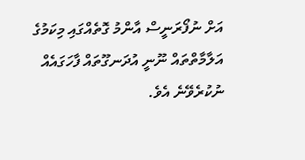އަށް ނުފޯރަނީސް އާންމު ގޮތެއްގައި މިކަމުގެ އަލާމާތްތައް ނޫނީ އުދަނގޫތައް ފާހަގައެއް ނުކުރެވޭނެ އެވެ.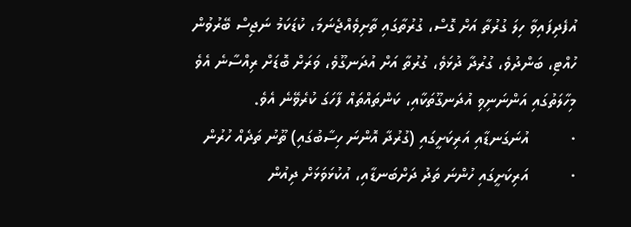އުފެދިފައިވާ ހިލަ ގުރުތާ އަށް ގޮސް، ގުރުތާގައި ތާށިވެއްޖެނަމަ، ކުޑަކަމު ނަޖިސް ބޭރުވުން ހުއްޓި، ބަންދުވެ، ގުރުދާ ދުޅަވެ، ގުރުތާ އަށް އުދަނގޫވެ، ވަރަށް ބޮޑަށް ރިއްސާނެ އެވެ
މިހާލަތުގައި އަންނަނިވި އުދަނގޫތަކާއި، ކަންތައްތައް ފާހަގަ ކުރެވޭނެ އެވެ.
·         އުނަގަނޑާއި އަރިކަށީގައި (ގުރުދާ އޮންނަ ހިސާބުގައި) ތޫނު ތަދެއް ހުރުން
·         އަރިކަށީގައި ހުންނަ ތަދު ދަށްބަނޑާއި، އުކުޅަވަޅަށް ދިއުން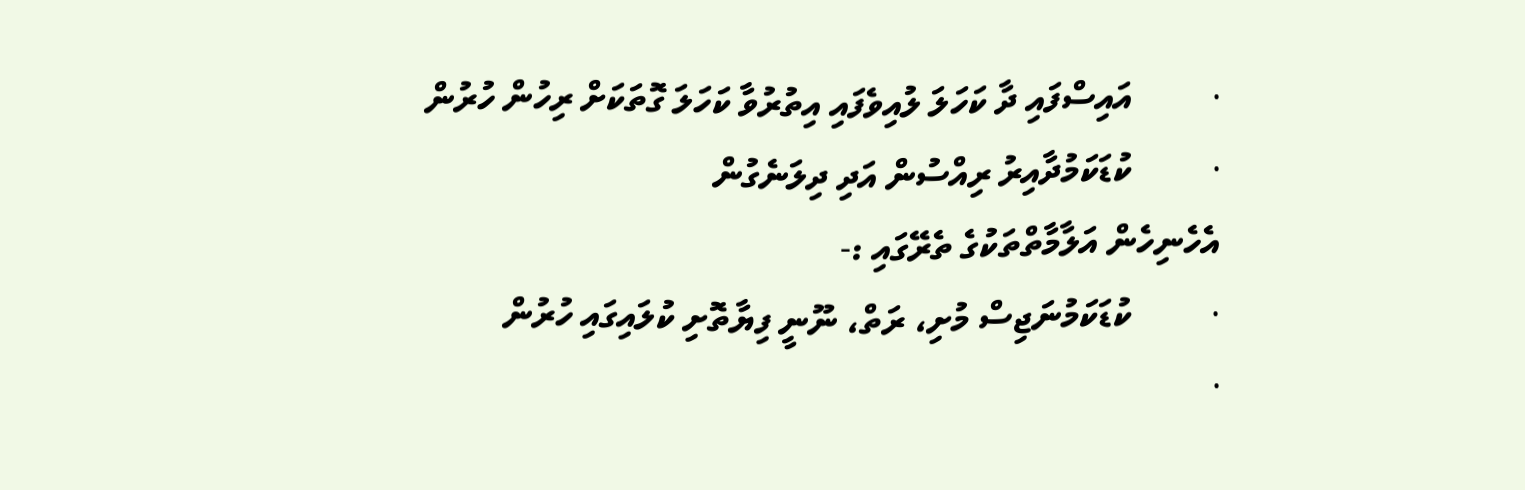·         އައިސްފައި ދާ ކަހަލަ ލުއިވެފައި އިތުރުވާ ކަހަލަ ގޮތަކަށް ރިހުން ހުރުން
·         ކުޑަކަމުދާއިރު ރިއްސުން އަދި ދިލަނެގުން
އެހެނިހެން އަލާމާތްތަކުގެ ތެރޭގައި :-
·         ކުޑަކަމުނަޖިސް މުށި، ރަތް، ނޫނީ ފިޔާތޮށި ކުލައިގައި ހުރުން
·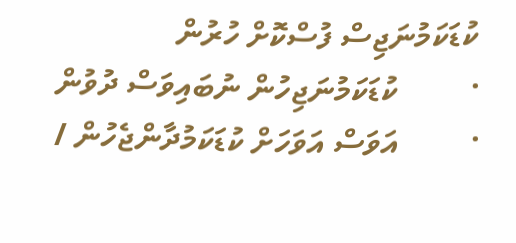ކުޑަކަމުނަޖިސް ފުސްކޮށް ހުރުން
·         ކުޑަކަމުނަޖިހުން ނުބައިވަސް ދުވުން
·         އަވަސް އަވަހަށް ކުޑަކަމުދާންޖެހުން /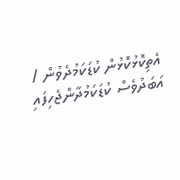އެތިކޮޅުކޮޅުން ކުޑަކަމުދެވުން / އަބަދުވެސް ކުޑަކަމުދާންޖެހިފައި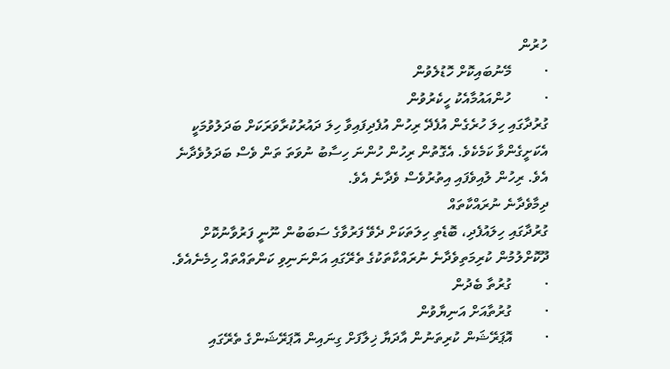ހުރުން
·         މޭނުބައިކޮށް ހޮޑުލެވުން
·         ހުންއައުމާއެކު ހީކެރުވުން
ގުރުދާގައި ހިލަ ހުރެގެން އުފެދޭ ރިހުން އުފެދިފައިވާ ހިލަ ދައުރުކުރާވަރަކަށް ބަދަލުވުމަކީ އެކަށީގެންވާ ކަމެކެވެ. އެގޮތުން ރިހުން ހުންނަ ހިސާބު ނުވަތަ ތަން ވެސް ބަދަލުވެދާނެ އެވެ. ރިހުން ލުއިވެފައި އިތުރުވެސް ވެދާނެ އެވެ.
ދިމާވެދާނެ ނުރައްކާތައް
ގުރުދާގައި ހިލައުފެދި، ބޮޑެތި ހިލަތަކަށް ދެވޭ ފަރުވާގެ ސަބަބުން ނޫނީ ފަރުވާނުކޮށް ދޫކޮށްލުމުން ކުރިމަތިވެދާނެ ނުރައްކާތަކުގެ ތެރޭގައި އަންނަނިވި ކަންތައްތައް ހިމެނެއެވެ.
·         ގުރުތާ ބެދުން
·         ގުރުތާއަށް އަނިޔާވުން
·         އޮޕަރޭޝަން ކުރިތަނުން އާދަޔާ ޚިލާފަށް ގިނައިން އޮޕަރޭޝަންގެ ތެރޭގައި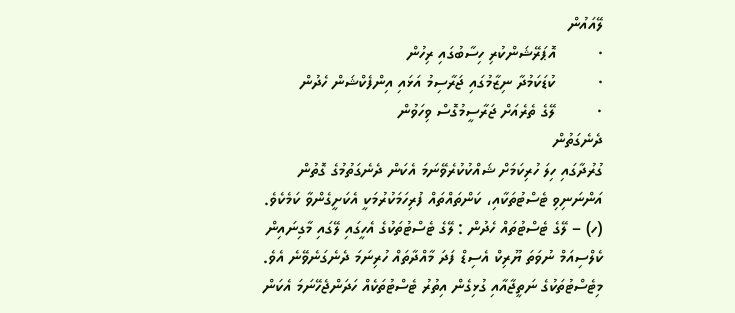ލޭއައުން
·         އޮޕަރޭޝަންކުރި ހިސާބުގައި ރިހުން
·         ކުޑަކަމުދާ ނިޒާމުގައި ޖަރާސިމު އަޅައި އިންފެކްޝަން ހެދުން
·         ލޭގެ ތެރެއަށް ޖަރާސީމުގޮސް ވިހަވުން
ދެނެގަތުން
ގުރުދާގައި ހިލަ ހުރިކަމަށް ޝައްކުކުރެވޭނަމަ އެކަން ދެނެގަތުމުގެ ގޮތުން އަންނަނިވި ޓެސްޓުތަކާއި، ކަންތައްތައް ފުރިހަމަކުރުމަކީ އެކަށީގެންވާ ކަމެކެވެ.
(ހ) – ލޭގެ ޓެސްޓުތައް ހެދުން : ލޭގެ ޓެސްޓުތަކުގެ އެހީގައި ލޭގައި މާގިނައިން ކެލްސިއަމް ނުވަތަ ޔޫރިކް އެސިޑް ފަދަ މާއްދާތައް ހުރިނަމަ ދެނެގަނެވޭނެ އެވެ. މިޓެސްޓުތަކުގެ ނަތީޖާއާއި ގުޅިގެން އިތުރު ޓެސްޓުތަކެއް ހަދަންޖެހޭނަމަ އެކަން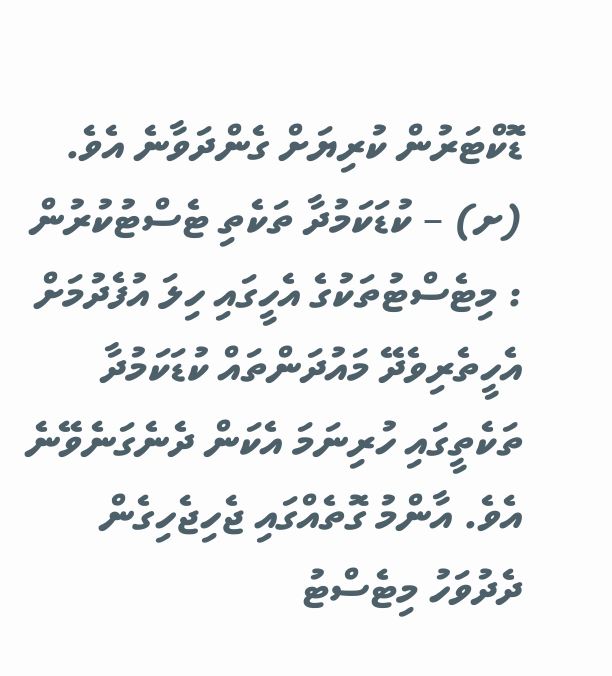ޑޮކްޓަރުން ކުރިޔަށް ގެންދަވާނެ އެވެ.
(ށ) – ކުޑަކަމުދާ ތަކެތި ޓެސްޓުކުރުން : މިޓެސްޓުތަކުގެ އެހީގައި ހިލަ އުފެދުމަށް އެހީތެރިވެދޭ މައުދަންތައް ކުޑަކަމުދާ ތަކެތީގައި ހުރިނަމަ އެކަން ދެނެގަނެވޭނެ އެވެ. އާންމު ގޮތެއްގައި ޖެހިޖެހިގެން ދެދުވަހު މިޓެސްޓު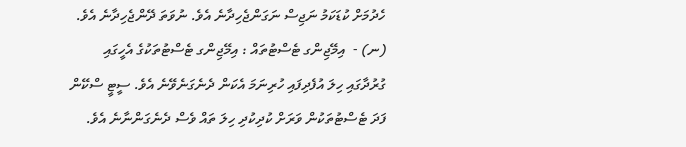ހެދުމަށް ކުޑަކަމު ނަޖިސް ނަގަންޖެހިދާނެ އެވެ. ނުވަތަ ދޭންޖެހިދާނެ އެވެ.
(ނ) -  އިމޭޖިންގ ޓެސްޓުތައް : އިމޭޖިންގ ޓެސްޓުތަކުގެ އެހީގައި ގުރުދާގައި ހިލަ އުފެދިފައި ހުރިނަމަ އެކަން ދެނެގަނެވޭނެ އެވެ. ސީޓީ ސްކޭން ފަދަ ޓެސްޓުތަކުން ވަރަށް ކުދިކުދި ހިލަ ތައް ވެސް ދެނެގަންނާނެ އެވެ.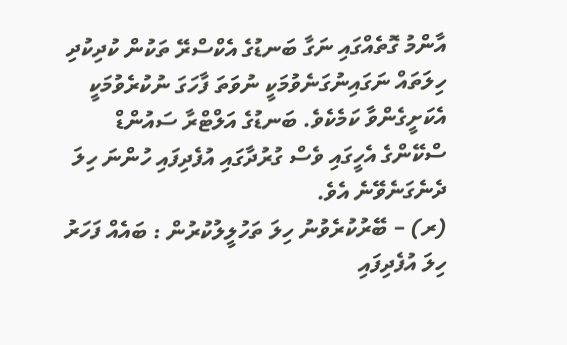އާންމު ގޮތެއްގައި ނަގާ ބަނޑުގެ އެކްސްރޭ ތަކުން ކުދިކުދި ހިލަތައް ނަގައިނުގަނެވުމަކީ ނުވަތަ ފާހަގަ ނުކުރެވުމަކީ އެކަށީގެންވާ ކަމެކެވެ. ބަނޑުގެ އަލްޓްރާ ސައުންޑް ސްކޭންގެ އެހީގައި ވެސް ގުރުދާގައި އުފެދިފައި ހުންނަ ހިލަ ދެނެގަނެވޭނެ އެވެ.
(ރ) – ބޭރުކުރެވުނު ހިލަ ތަހުލީލުކުރުން : ބައެއް ފަހަރު ހިލަ އުފެދިފައި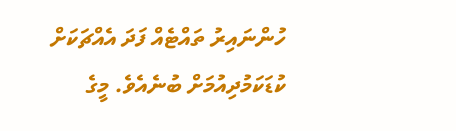ހުންނައިރު ތައްޓެއް ފަދަ އެއްޗަކަށް ކުޑަކަމުދިއުމަށް ބުނެއެވެ. މީގެ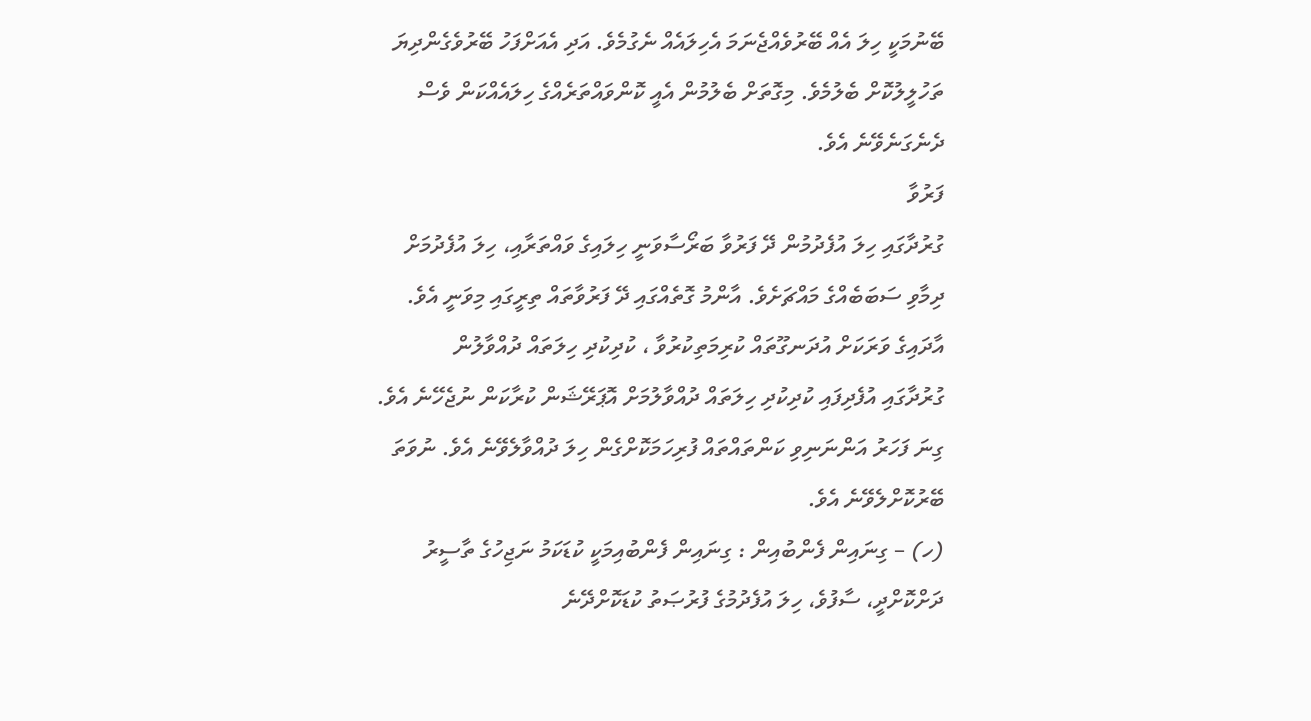ބޭނުމަކީ ހިލަ އެއް ބޭރުވެއްޖެނަމަ އެހިލައެއް ނެގުމެވެ. އަދި އެއަށްފަހު ބޭރުވެގެންދިޔަ ތަހުލީލުކޮށް ބެލުމެވެ. މިގޮތަށް ބެލުމުން އެއީ ކޮންވައްތަރެއްގެ ހިލައެއްކަން ވެސް ދެނެގަނެވޭނެ އެވެ.
ފަރުވާ
ގުރުދާގައި ހިލަ އުފެދުމުން ދޭ ފަރުވާ ބަރޯސާވަނީ ހިލައިގެ ވައްތަރާއި، ހިލަ އުފެދުމަށް ދިމާވި ސަބަބެއްގެ މައްޗަށެވެ. އާންމު ގޮތެއްގައި ދޭ ފަރުވާތައް ތިރީގައި މިވަނީ އެވެ.
އާދައިގެ ވަރަކަށް އުދަނގޫތައް ކުރިމަތިކުރުވާ ، ކުދިކުދި ހިލަތައް ދުއްވާލުން
ގުރުދާގައި އުފެދިފައި ކުދިކުދި ހިލަތައް ދުއްވާލުމަށް އޮޕަރޭޝަން ކުރާކަން ނުޖެހޭނެ އެވެ. ގިނަ ފަހަރު އަންނަނިވި ކަންތައްތައް ފުރިހަމަކޮށްގެން ހިލަ ދުއްވާލެވޭނެ އެވެ. ނުވަތަ ބޭރުކޮށްލެވޭނެ އެވެ.
(ހ) – ގިނައިން ފެންބުއިން : ގިނައިން ފެންބުއިމަކީ ކުޑަކަމު ނަޖިހުގެ ތާސީރު ދަށްކޮށްދީ، ސާފުވެ، ހިލަ އުފެދުމުގެ ފުރުޞަތު ކުޑަކޮށްދޭނެ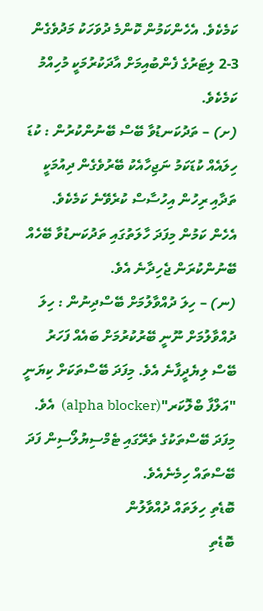ކަމެކެވެ. އެހެންކަމުން ކޮންމެ ދުވަހަކު މަދުވެގެން 3-2 ލިޓަރުގެ ފެންބުއިމަށް އާދަކުރުމަކީ މުހިއްމު ކަމެކެވެ.
(ށ) – ތަދުކަނޑުވާ ބޭސް ބޭނުންކުރުން : ކުޑަ ހިލައެއް ކުޑަކަމު ނަޖިހާއެކު ބޭރުވެގެން ދިއުމަކީ ތަދާއި ރިހުން އިހުސާސް ކުރެވޭނެ ކަމެކެވެ. އެހެން ކަމުން މިފަދަ ހާލަތުގައި ތަދުކަނޑުވާ ބޭހެއް ބޭނުންކުރަން ޖެހިދާނެ އެވެ.
(ނ) – ހިލަ ދުއްވާލުމަށް ބޭސްދިނުން : ހިލަ ދުއްވާލުމަށް ނޫނީ ބޭރުކުރުމަށް ބައެއް ފަހަރު ބޭސް ލިޔެދީފާނެ އެވެ. މިފަދަ ބޭސްތަކަށް ކިޔަނީ "އަލްފާ ބްލޮކަރ"(alpha blocker)  އެވެ. މިފަދަ ބޭސްތަކުގެ ތެރޭގައި ޓެމްސިޔުލޯސިން ފަދަ ބޭސްތައް ހިމެނެއެވެ.
ބޮޑެތި ހިލަތައް ދުއްވާލުން
ބޮޑެތި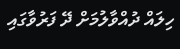ހިލައް ދުއްވާލުމަށް ދޭ ފަރުވާގައި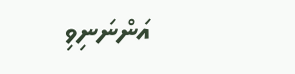އަންނަނިވި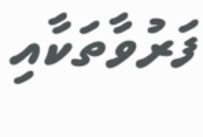ފަރުވާތަކާއި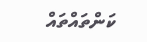ކަންތައްތައް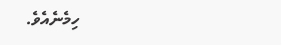ހިމެނެއެވެ.